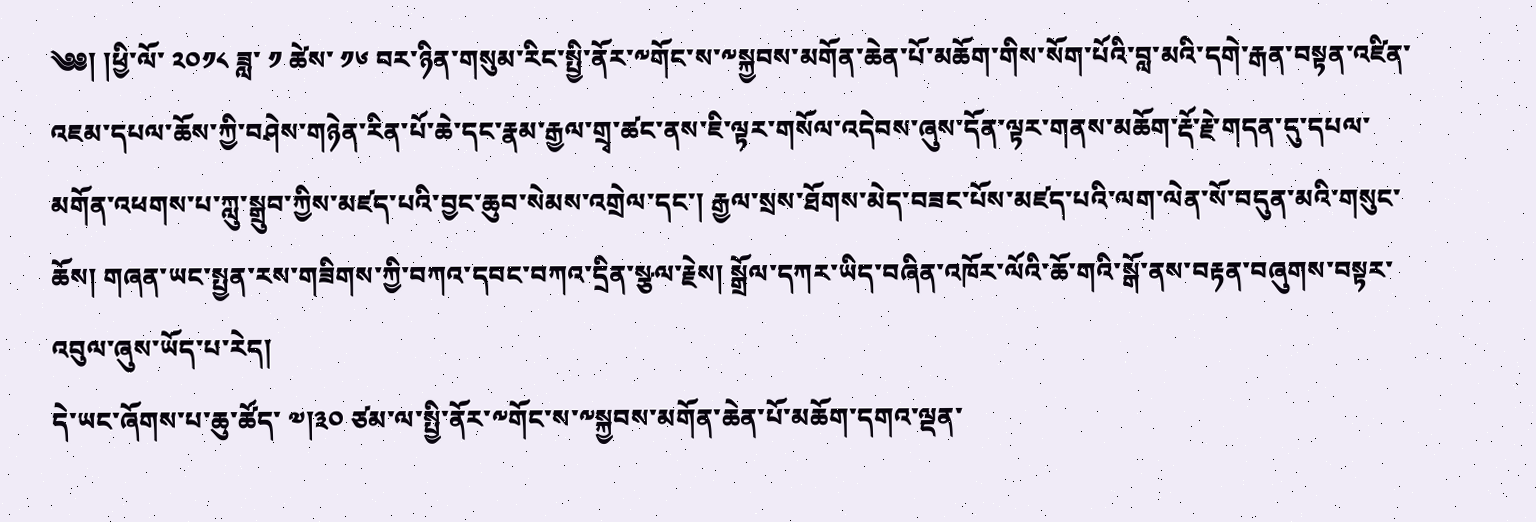༄༅། །ཕྱི་ལོ་ ༢༠༡༨ ཟླ་ ༡ ཚེས་ ༡༦ བར་ཉིན་གསུམ་རིང་སྤྱི་ནོར་༸གོང་ས་༸སྐྱབས་མགོན་ཆེན་པོ་མཆོག་གིས་སོག་པོའི་བླ་མའི་དགེ་རྒན་བསྟན་འཛིན་འཇམ་དཔལ་ཆོས་ཀྱི་བཤེས་གཉེན་རིན་པོ་ཆེ་དང་རྣམ་རྒྱལ་གྲྭ་ཚང་ནས་ཇི་ལྟར་གསོལ་འདེབས་ཞུས་དོན་ལྟར་གནས་མཆོག་རྡོ་རྗེ་གདན་དུ་དཔལ་མགོན་འཕགས་པ་ཀླུ་སྒྲུབ་ཀྱིས་མཛད་པའི་བྱང་ཆུབ་སེམས་འགྲེལ་དང་། རྒྱལ་སྲས་ཐོགས་མེད་བཟང་པོས་མཛད་པའི་ལག་ལེན་སོ་བདུན་མའི་གསུང་ཆོས། གཞན་ཡང་སྤྱན་རས་གཟིགས་ཀྱི་བཀའ་དབང་བཀའ་དྲིན་སྩལ་རྗེས། སྒྲོལ་དཀར་ཡིད་བཞིན་འཁོར་ལོའི་ཆོ་གའི་སྒོ་ནས་བརྟན་བཞུགས་བསྟར་འབུལ་ཞུས་ཡོད་པ་རེད།
དེ་ཡང་ཞོགས་པ་ཆུ་ཚོད་ ༧།༣༠ ཙམ་ལ་སྤྱི་ནོར་༸གོང་ས་༸སྐྱབས་མགོན་ཆེན་པོ་མཆོག་དགའ་ལྡན་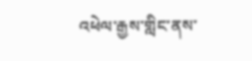འཕེལ་རྒྱས་གླིང་ནས་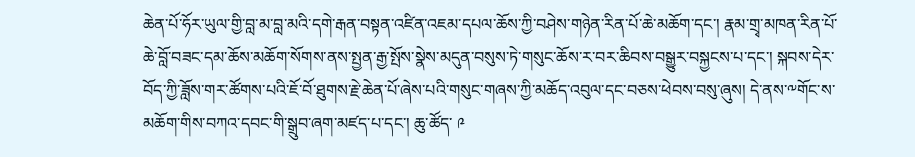ཆེན་པོ་ཧོར་ཡུལ་གྱི་བླ་མ་བླ་མའི་དགེ་རྒན་བསྟན་འཛིན་འཇམ་དཔལ་ཆོས་ཀྱི་བཤེས་གཉེན་རིན་པོ་ཆེ་མཆོག་དང་། རྣམ་གྲྭ་མཁན་རིན་པོ་ཆེ་བློ་བཟང་དམ་ཆོས་མཆོག་སོགས་ནས་སྤྱན་རྒྱ་སྤོས་སྣེས་མདུན་བསུས་ཏེ་གསུང་ཆོས་ར་བར་ཆིབས་བསྒྱུར་བསྐྱངས་པ་དང་། སྐབས་དེར་བོད་ཀྱི་ཟློས་གར་ཚོགས་པའི་ཇོ་བོ་ཐུགས་རྗེ་ཆེན་པོ་ཞེས་པའི་གསུང་གཞས་ཀྱི་མཆོད་འབུལ་དང་བཅས་ཕེབས་བསུ་ཞུས། དེ་ནས་༸གོང་ས་མཆོག་གིས་བཀའ་དབང་གི་སྒྲུབ་ཞག་མཛད་པ་དང་། ཆུ་ཚོད་ ༩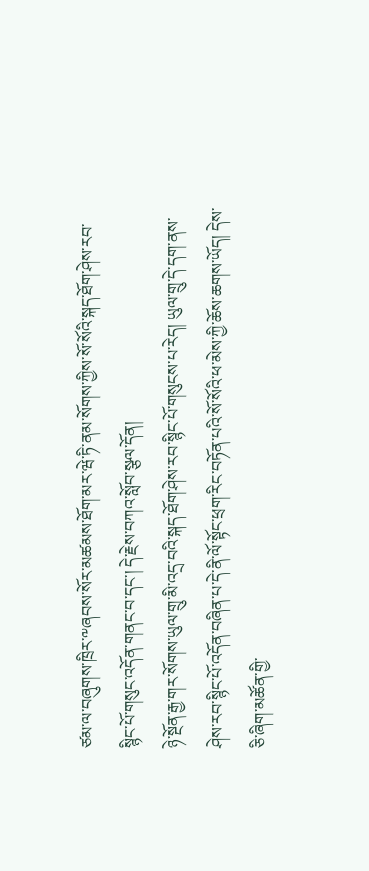ཙམ་ལ་བཞུགས་ཁྲིར་༸ཞབས་སོར་མཚམས་ཐོག་མར་ཝེ་ཏི་ནམ་སོགས་ཀྱིས་སོ་སོའི་སྐད་ཐོག་ཤེས་རབ་སྙིང་པོ་གསུང་འདོན་གནང་བ་དང་། དེ་རྗེས་བཀའ་སློབ་སྩལ་དོན།
ཉེ་སྔོན་རྒྱ་གར་སོགས་ཡུལ་གྲུ་མི་འདྲ་བའི་སྐད་ཐོག་ཤེས་རབ་སྙིང་པོ་གསུངས་པ་རེད། ཡུལ་གྲུ་དེ་དག་ནས་ཤེས་རབ་སྙིང་པོ་འདོན་བཞིན་པ་དེ་ནི་ལོ་སྟོང་ཕྲག་རིང་བཏོན་པའི་སོ་སོའི་ཕ་མེས་ཀྱི་ཆོས་ཆགས་ཡོད། དེས་ཅི་ཞིག་མཚོན་གྱི་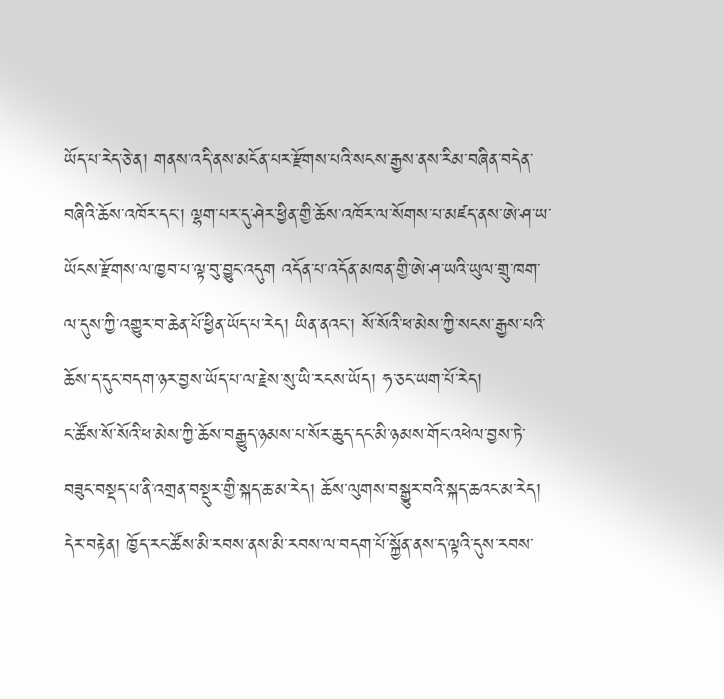ཡོད་པ་རེད་ཅེ་ན། གནས་འདི་ནས་མངོན་པར་རྫོགས་པའི་སངས་རྒྱས་ནས་རིམ་བཞིན་བདེན་བཞིའི་ཆོས་འཁོར་དང་། ལྷག་པར་དུ་ཤེར་ཕྱིན་གྱི་ཆོས་འཁོར་ལ་སོགས་པ་མཛད་ནས་ཨེ་ཤ་ཡ་ཡོངས་རྫོགས་ལ་ཁྱབ་པ་ལྟ་བུ་བྱུང་འདུག འདོན་པ་འདོན་མཁན་གྱི་ཨེ་ཤ་ཡའི་ཡུལ་གྲུ་ཁག་ལ་དུས་ཀྱི་འགྱུར་བ་ཆེན་པོ་ཕྱིན་ཡོད་པ་རེད། ཡིན་ནའང་། སོ་སོའི་ཕ་མེས་ཀྱི་སངས་རྒྱས་པའི་ཆོས་ད་དུང་བདག་ཉར་བྱས་ཡོད་པ་ལ་རྗེས་སུ་ཡི་རངས་ཡོད། ཧ་ཅང་ཡག་པོ་རེད།
ང་ཚོས་སོ་སོའི་ཕ་མེས་ཀྱི་ཆོས་བརྒྱུད་ཉམས་པ་སོར་ཆུད་དང་མི་ཉམས་གོང་འཕེལ་བྱས་ཏེ་བཟུང་བསྡད་པ་ནི་འགྲན་བསྡུར་གྱི་སྐད་ཆ་མ་རེད། ཆོས་ལུགས་བསྒྱུར་བའི་སྐད་ཆའང་མ་རེད། དེར་བརྟེན། ཁྱོད་རང་ཚོས་མི་རབས་ནས་མི་རབས་ལ་བདག་པོ་སྐྱོན་ནས་ད་ལྟའི་དུས་རབས་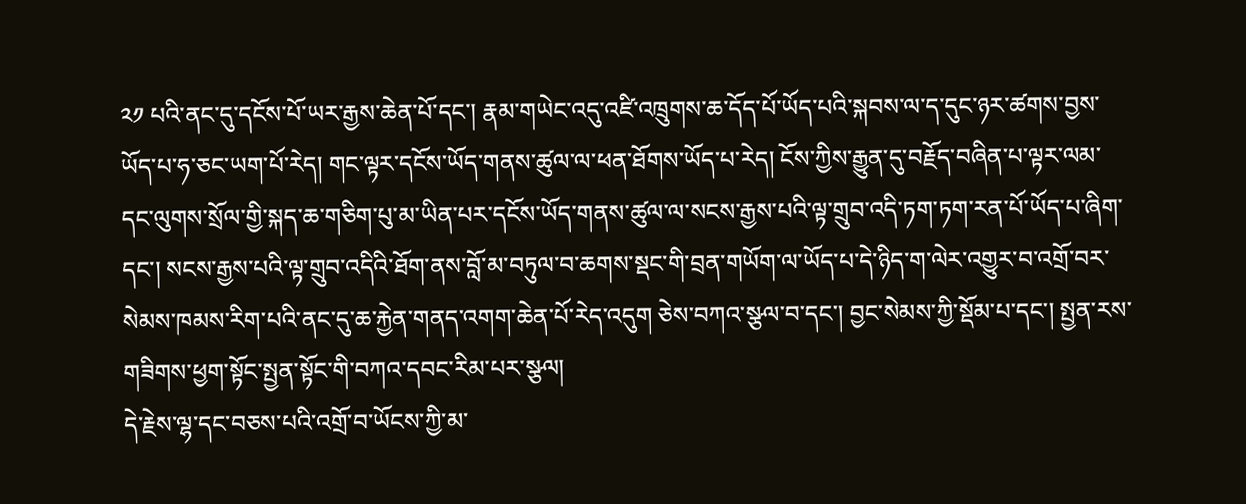༢༡ པའི་ནང་དུ་དངོས་པོ་ཡར་རྒྱས་ཆེན་པོ་དང་། རྣམ་གཡེང་འདུ་འཛི་འཁྲུགས་ཆ་དོད་པོ་ཡོད་པའི་སྐབས་ལ་ད་དུང་ཉར་ཚགས་བྱས་ཡོད་པ་ཧ་ཅང་ཡག་པོ་རེད། གང་ལྟར་དངོས་ཡོད་གནས་ཚུལ་ལ་ཕན་ཐོགས་ཡོད་པ་རེད། ངོས་ཀྱིས་རྒྱུན་དུ་བརྗོད་བཞིན་པ་ལྟར་ལམ་དང་ལུགས་སྲོལ་གྱི་སྐད་ཆ་གཅིག་པུ་མ་ཡིན་པར་དངོས་ཡོད་གནས་ཚུལ་ལ་སངས་རྒྱས་པའི་ལྟ་གྲུབ་འདི་ཏག་ཏག་རན་པོ་ཡོད་པ་ཞིག་དང་། སངས་རྒྱས་པའི་ལྟ་གྲུབ་འདིའི་ཐོག་ནས་བློ་མ་བཏུལ་བ་ཆགས་སྡང་གི་བྲན་གཡོག་ལ་ཡོད་པ་དེ་ཉིད་ག་ལེར་འགྱུར་བ་འགྲོ་བར་སེམས་ཁམས་རིག་པའི་ནང་དུ་ཆ་རྐྱེན་གནད་འགག་ཆེན་པོ་རེད་འདུག ཅེས་བཀའ་སྩལ་བ་དང་། བྱང་སེམས་ཀྱི་སྡོམ་པ་དང་། སྤྱན་རས་གཟིགས་ཕྱག་སྟོང་སྤྱན་སྟོང་གི་བཀའ་དབང་རིམ་པར་སྩལ།
དེ་རྗེས་ལྷ་དང་བཅས་པའི་འགྲོ་བ་ཡོངས་ཀྱི་མ་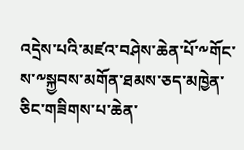འདྲེས་པའི་མཛའ་བཤེས་ཆེན་པོ་༸གོང་ས་༸སྐྱབས་མགོན་ཐམས་ཅད་མཁྱེན་ཅིང་གཟིགས་པ་ཆེན་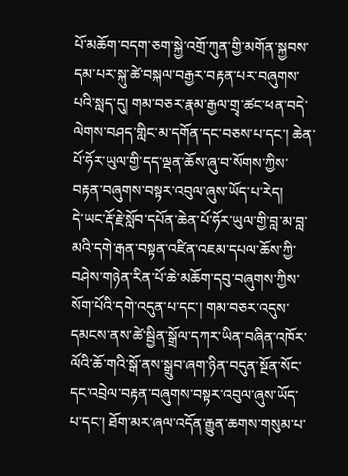པོ་མཆོག་བདག་ཅག་སྐྱེ་འགྲོ་ཀུན་གྱི་མགོན་སྐྱབས་དམ་པར་སྐུ་ཚེ་བསྐལ་བརྒྱར་བརྟན་པར་བཞུགས་པའི་སླད་དུ། གམ་བཅར་རྣམ་རྒྱལ་གྲྭ་ཚང་ཕན་བདེ་ལེགས་བཤད་གླིང་མ་དགོན་དང་བཅས་པ་དང་། ཆེན་པོ་ཧོར་ཡུལ་གྱི་དད་ལྡན་ཆོས་ཞུ་བ་སོགས་ཀྱིས་བརྟན་བཞུགས་བསྟར་འབུལ་ཞུས་ཡོད་པ་རེད།
དེ་ཡང་རྡོ་རྗེ་སློབ་དཔོན་ཆེན་པོ་ཧོར་ཡུལ་གྱི་བླ་མ་བླ་མའི་དགེ་རྒན་བསྟན་འཛིན་འཇམ་དཔལ་ཆོས་ཀྱི་བཤེས་གཉེན་རིན་པོ་ཆེ་མཆོག་དབུ་བཞུགས་ཀྱིས་སོག་པོའི་དགེ་འདུན་པ་དང་། གམ་བཅར་འདུས་དམངས་ནས་ཚེ་སྦྱིན་སྒྲོལ་དཀར་ཡིན་བཞིན་འཁོར་ལོའི་ཆོ་གའི་སྒོ་ནས་སྒྲུབ་ཞག་ཉིན་བདུན་སྔོན་སོང་དང་འབྲེལ་བརྟན་བཞུགས་བསྟར་འབུལ་ཞུས་ཡོད་པ་དང་། ཐོག་མར་ཞལ་འདོན་རྒྱུན་ཆགས་གསུམ་པ་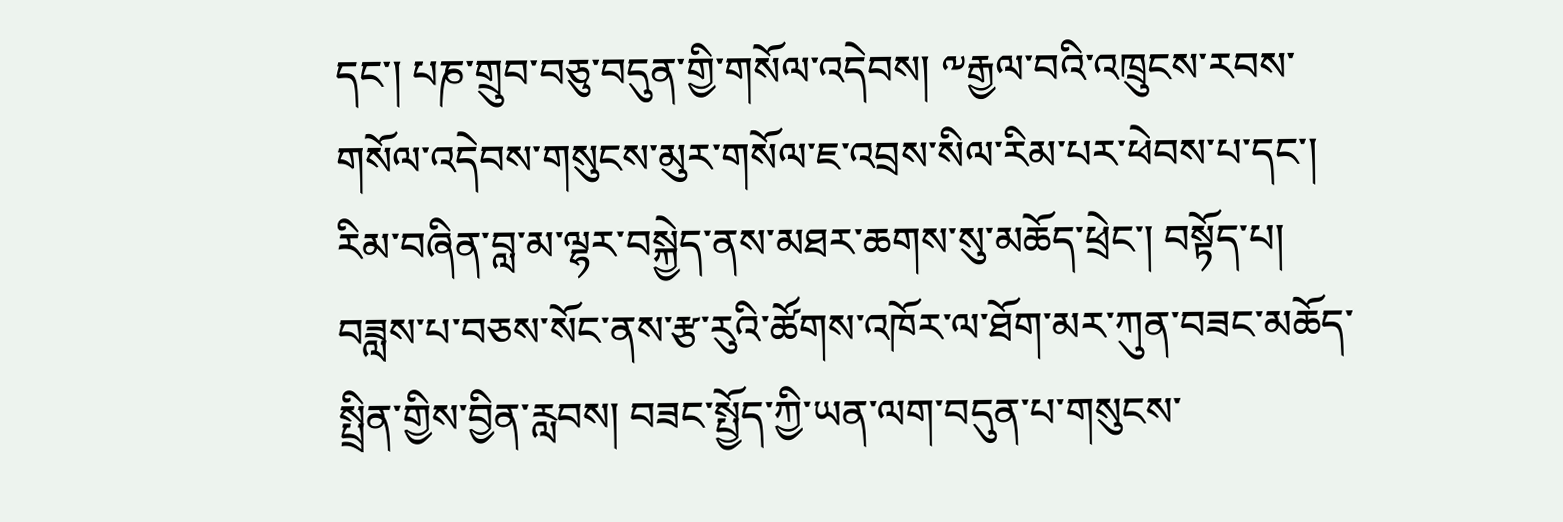དང་། པཎ་གྲུབ་བཅུ་བདུན་གྱི་གསོལ་འདེབས། ༸རྒྱལ་བའི་འཁྲུངས་རབས་གསོལ་འདེབས་གསུངས་མུར་གསོལ་ཇ་འབྲས་སིལ་རིམ་པར་ཕེབས་པ་དང་། རིམ་བཞིན་བླ་མ་ལྷར་བསྐྱེད་ནས་མཐར་ཆགས་སུ་མཆོད་ཕྲེང་། བསྟོད་པ། བཟླས་པ་བཅས་སོང་ནས་རྩ་རུའི་ཚོགས་འཁོར་ལ་ཐོག་མར་ཀུན་བཟང་མཆོད་སྤྲིན་གྱིས་བྱིན་རླབས། བཟང་སྤྱོད་ཀྱི་ཡན་ལག་བདུན་པ་གསུངས་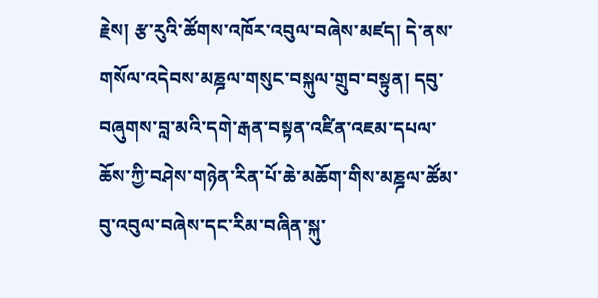རྗེས། རྩ་རུའི་ཚོགས་འཁོར་འབུལ་བཞེས་མཛད། དེ་ནས་གསོལ་འདེབས་མཎྜལ་གསུང་བསྐུལ་གྲུབ་བསྟུན། དབུ་བཞུགས་བླ་མའི་དགེ་རྒན་བསྟན་འཛིན་འཇམ་དཔལ་ཆོས་ཀྱི་བཤེས་གཉེན་རིན་པོ་ཆེ་མཆོག་གིས་མཎྜལ་ཚོམ་བུ་འབུལ་བཞེས་དང་རིམ་བཞིན་སྐུ་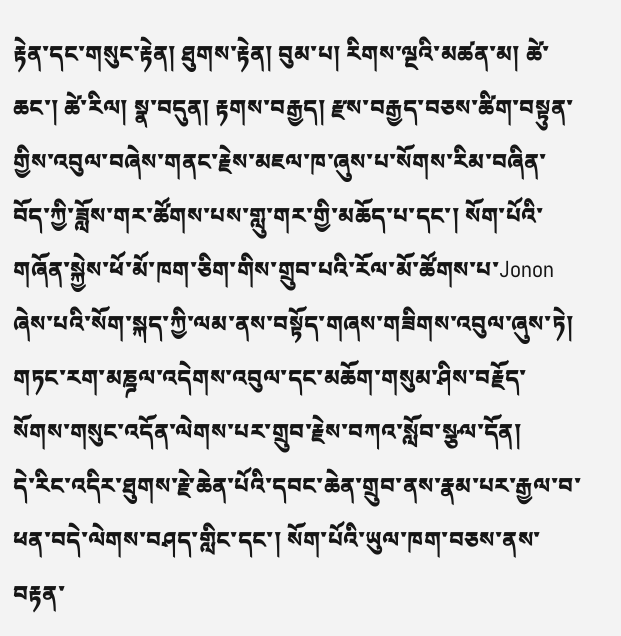རྟེན་དང་གསུང་རྟེན། ཐུགས་རྟེན། བུམ་པ། རིགས་ལྔའི་མཚན་མ། ཚེ་ཆང་། ཚེ་རིལ། སྣ་བདུན། རྟགས་བརྒྱད། རྫས་བརྒྱད་བཅས་ཚིག་བསྟུན་གྱིས་འབུལ་བཞེས་གནང་རྗེས་མཇལ་ཁ་ཞུས་པ་སོགས་རིམ་བཞིན་བོད་ཀྱི་ཟློས་གར་ཚོགས་པས་གླུ་གར་གྱི་མཆོད་པ་དང་། སོག་པོའི་གཞོན་སྐྱེས་ཕོ་མོ་ཁག་ཅིག་གིས་གྲུབ་པའི་རོལ་མོ་ཚོགས་པ་Jonon ཞེས་པའི་སོག་སྐད་ཀྱི་ལམ་ནས་བསྟོད་གཞས་གཟིགས་འབུལ་ཞུས་ཏེ། གཏང་རག་མཎྜལ་འདེགས་འབུལ་དང་མཆོག་གསུམ་ཤིས་བརྗོད་སོགས་གསུང་འདོན་ལེགས་པར་གྲུབ་རྗེས་བཀའ་སློབ་སྩལ་དོན།
དེ་རིང་འདིར་ཐུགས་རྗེ་ཆེན་པོའི་དབང་ཆེན་གྲུབ་ནས་རྣམ་པར་རྒྱལ་བ་ཕན་བདེ་ལེགས་བཤད་གླིང་དང་། སོག་པོའི་ཡུལ་ཁག་བཅས་ནས་བརྟན་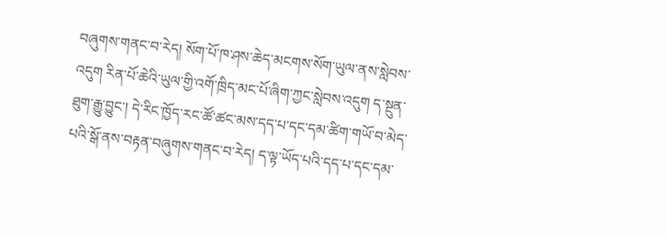བཞུགས་གནང་བ་རེད། སོག་པོ་ཁ་ཤས་ཆེད་མངགས་སོག་ཡུལ་ནས་སླེབས་འདུག རིན་པོ་ཆེའི་ཡུལ་གྱི་འགོ་ཁྲིད་མང་པོ་ཞིག་ཀྱང་སླེབས་འདུག ད་སྔུན་ཐུག་རྒྱུ་བྱུང་། དེ་རིང་ཁྱོད་རང་ཚོ་ཚང་མས་དད་པ་དང་དམ་ཚིག་གཡོ་བ་མེད་པའི་སྒོ་ནས་བརྟན་བཞུགས་གནང་བ་རེད། ད་ལྟ་ཡོད་པའི་དད་པ་དང་དམ་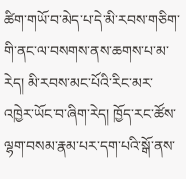ཚིག་གཡོ་བ་མེད་པ་དེ་མི་རབས་གཅིག་གི་ནང་ལ་བསགས་ནས་ཆགས་པ་མ་རེད། མི་རབས་མང་པོའི་རིང་མར་འཁྱེར་ཡོང་བ་ཞིག་རེད། ཁྱོད་རང་ཚོས་ལྷག་བསམ་རྣམ་པར་དག་པའི་སྒོ་ནས་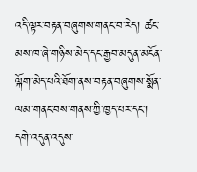འདི་ལྟར་བརྟན་བཞུགས་གནང་བ་རེད། ཚང་མས་ཁ་ཞེ་གཉིས་མེད་དང་རྒྱབ་མདུན་མངོན་ལྐོག་མེད་པའི་ཐོག་ནས་བརྟན་བཞུགས་སྨོན་ལམ་གནང་བས་གནས་ཀྱི་ཁྱད་པར་དང་། དགེ་འདུན་འདུས་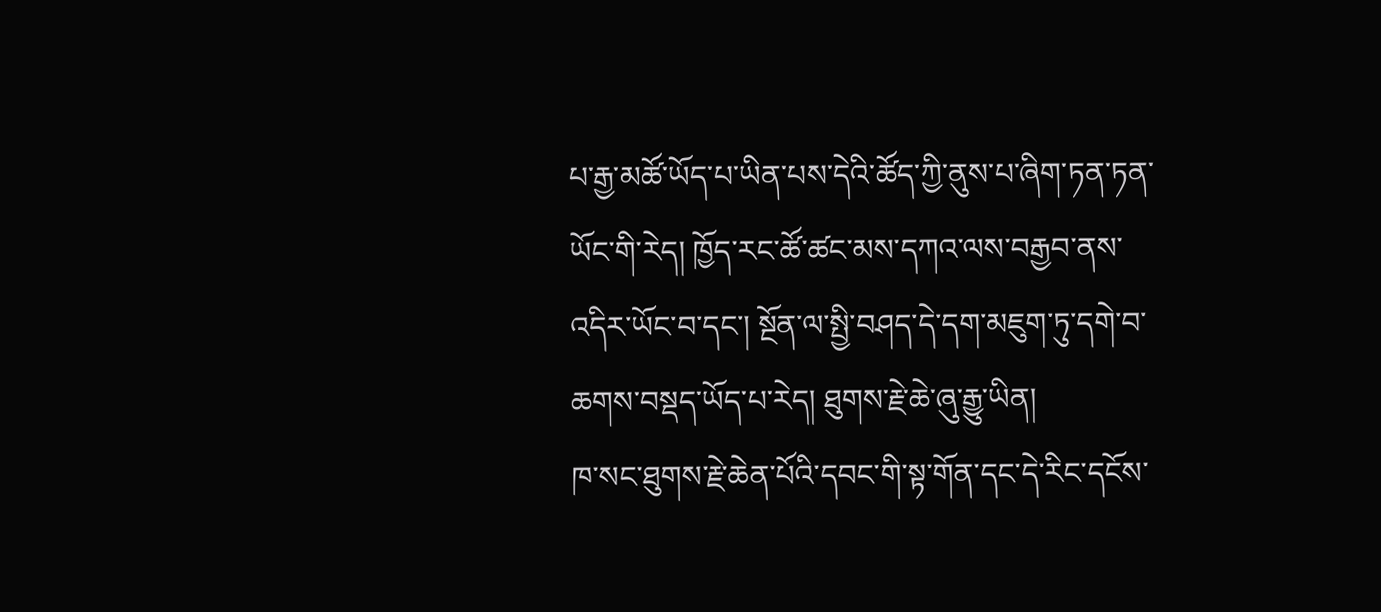པ་རྒྱ་མཚོ་ཡོད་པ་ཡིན་པས་དེའི་ཚོད་ཀྱི་ནུས་པ་ཞིག་ཏན་ཏན་ཡོང་གི་རེད། ཁྱོད་རང་ཚོ་ཚང་མས་དཀའ་ལས་བརྒྱབ་ནས་འདིར་ཡོང་བ་དང་། སྔོན་ལ་སྤྱི་བཤད་དེ་དག་མཇུག་ཏུ་དགེ་བ་ཆགས་བསྡད་ཡོད་པ་རེད། ཐུགས་རྗེ་ཆེ་ཞུ་རྒྱུ་ཡིན།
ཁ་སང་ཐུགས་རྗེ་ཆེན་པོའི་དབང་གི་སྟ་གོན་དང་དེ་རིང་དངོས་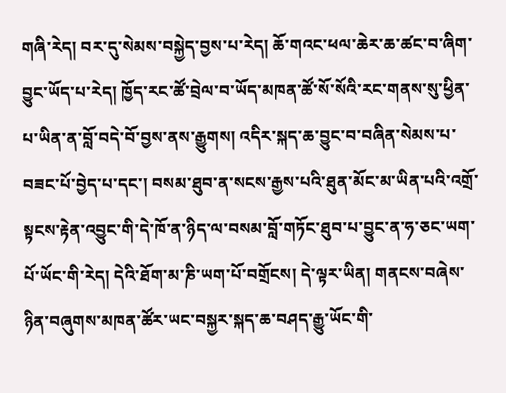གཞི་རེད། བར་དུ་སེམས་བསྐྱེད་བྱས་པ་རེད། ཆོ་གའང་ཕལ་ཆེར་ཆ་ཚང་བ་ཞིག་བྱུང་ཡོད་པ་རེད། ཁྱོད་རང་ཚོ་བྲེལ་བ་ཡོད་མཁན་ཚོ་སོ་སོའི་རང་གནས་སུ་ཕྱིན་པ་ཡིན་ན་བློ་བདེ་བོ་བྱས་ནས་རྒྱུགས། འདིར་སྐད་ཆ་བྱུང་བ་བཞིན་སེམས་པ་བཟང་པོ་བྱེད་པ་དང་། བསམ་ཐུབ་ན་སངས་རྒྱས་པའི་ཐུན་མོང་མ་ཡིན་པའི་འགྲོ་སྟངས་རྟེན་འབྱུང་གི་དེ་ཁོ་ན་ཉིད་ལ་བསམ་བློ་གཏོང་ཐུབ་པ་བྱུང་ན་ཧ་ཅང་ཡག་པོ་ཡོང་གི་རེད། དེའི་ཐོག་མ་ཎི་ཡག་པོ་བགྲོངས། དེ་ལྟར་ཡིན། གནངས་བཞེས་ཉིན་བཞུགས་མཁན་ཚོར་ཡང་བསྐྱར་སྐད་ཆ་བཤད་རྒྱུ་ཡོང་གི་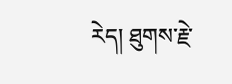རེད། ཐུགས་རྗེ་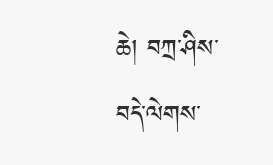ཆེ། བཀྲ་ཤིས་བདེ་ལེགས་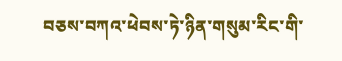བཅས་བཀའ་ཕེབས་ཏེ་ཉིན་གསུམ་རིང་གི་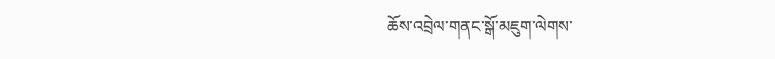ཆོས་འབྲེལ་གནང་སྒོ་མཇུག་ལེགས་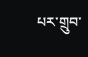པར་གྲུབ་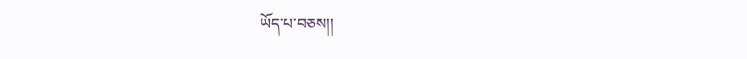ཡོད་པ་བཅས།།